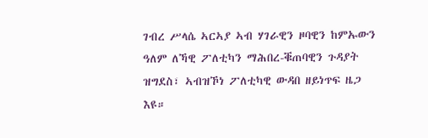ገብረ ሥላሴ ኣርኣያ ኣብ ሃገራዊን ዞባዊን ከምኡውን ዓለም ለኻዊ ፖለቲካን ማሕበረ-ቑጠባዊን ጉዳያት ዝግደስ፣ ኣብዝኾነ ፖለቲካዊ ውዳበ ዘይነጥፍ ዜጋ እዩ።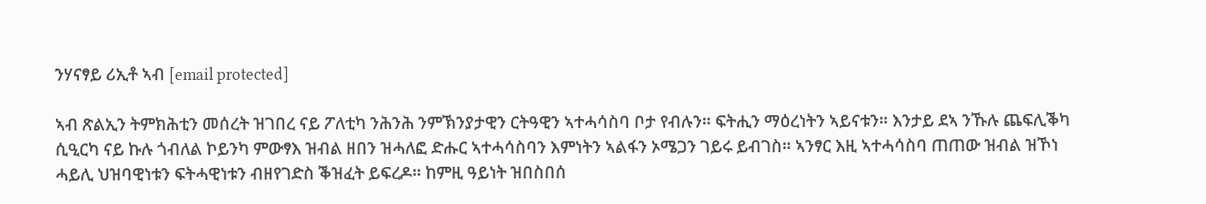ንሃናፃይ ሪኢቶ ኣብ [email protected]

ኣብ ጽልኢን ትምክሕቲን መሰረት ዝገበረ ናይ ፖለቲካ ንሕንሕ ንምኽንያታዊን ርትዓዊን ኣተሓሳስባ ቦታ የብሉን። ፍትሒን ማዕረነትን ኣይናቱን። እንታይ ደኣ ንኹሉ ጨፍሊቕካ ሲዒርካ ናይ ኩሉ ጎብለል ኮይንካ ምውፃእ ዝብል ዘበን ዝሓለፎ ድሑር ኣተሓሳስባን እምነትን ኣልፋን ኦሜጋን ገይሩ ይብገስ። ኣንፃር እዚ ኣተሓሳስባ ጠጠው ዝብል ዝኾነ ሓይሊ ህዝባዊነቱን ፍትሓዊነቱን ብዘየገድስ ቕዝፈት ይፍረዶ። ከምዚ ዓይነት ዝበስበሰ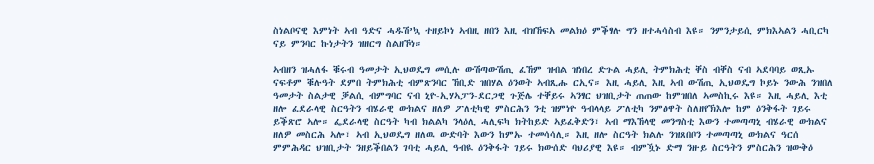ስነልቦናዊ እምነት ኣብ ዓድና ሓዱሽ’ኳ ተዘይኮነ ኣብዚ ዘበን እዚ ብዝኸፍአ መልክዕ ምቕፃሉ ግን ዘተሓሳስብ እዩ። ንምንታይሲ ምክእኣልን ሓቢርካ ናይ ምንባር ኩነታትን ዝዘርግ ስልዘኾነ።

ኣብዘን ዝሓለፋ ቑሩብ ዓመታት ኢህወዴግ መሲሉ ውሽጣውሽጢ ፈኸም ዝብል ዝነበረ ድጉል ሓይሊ ትምክሕቲ ቐስ ብቐስ ናብ ኣደባባይ ወጺኡ ናፍቶም ቑሉዓት ደምበ ትምክሕቲ ብምጽንባር ኸቢድ ዝበሃል ዕንወት ኣብጺሑ ርኢና። እዚ ሓይሊ እዚ ኣብ ውሽጢ ኢህወዴግ ኮይኑ ንውሕ ንዝበለ ዓመታት ስልታዊ ቓልሲ ብምግባር ናብ ኒዮ-ኢሃኣፓን-ደርጋዊ ጉጅሌ ተቐይሩ ኣንፃር ህዝቢታት ጠጠው ከምዝበለ ኣመስኪሩ እዩ። እዚ ሓይሊ እቲ ዘሎ ፈደራላዊ ስርዓትን ብሄራዊ ውክልና ዘለዎ ፖለቲካዊ ምስርሕን ንቲ ዝምነዮ ዓብላላይ ፖለቲካ ንምፅዋት ስለዘየኽእሎ ከም ዕንቅፋት ገይሩ ይቕጽሮ ኣሎ። ፌደራላዊ ስርዓት ካብ ክልልካ ንላዕሊ ሓሊፍካ ክትከይድ ኣይፈቅድን፣ ኣብ ማእኸላዊ መንግስቲ እውን ተመጣጣኒ ብሄራዊ ውክልና ዘለዎ መስርሕ ኣሎ፣ ኣብ ኢህወዴግ ዘለዉ ውድባት እውን ከምኡ ተመሳሳሊ። እዚ ዘሎ ስርዓት ክልሉ ንዝጸበቦን ተመጣጣኒ ውክልና ዓርሰ ምምሕዳር ህዝቢታት ንዘይቕበልን ገባቲ ሓይሊ ዓብዪ ዕንቅፋት ገይሩ ክውሰድ ባህሪያዊ እዩ። ብምዃኑ ድማ ንዙይ ስርዓትን ምስርሕን ዝውቅዕ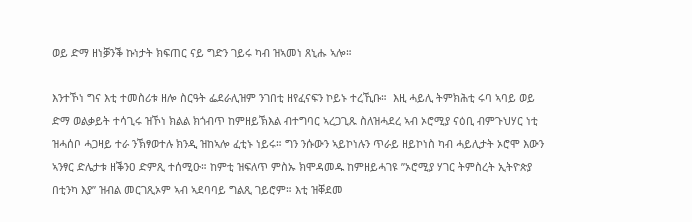ወይ ድማ ዘነቓንቕ ኩነታት ክፍጠር ናይ ግድን ገይሩ ካብ ዝኣመነ ጸኒሑ ኣሎ።

እንተኾነ ግና እቲ ተመስሪቱ ዘሎ ስርዓት ፌደራሊዝም ንገበቲ ዘየፈናፍን ኮይኑ ተረኺቡ።  እዚ ሓይሊ ትምክሕቲ ሩባ ኣባይ ወይ ድማ ወልቃይት ተሳጊሩ ዝኾነ ክልል ክጎብጥ ከምዘይኽእል ብተግባር ኣረጋጊጹ ስለዝሓደረ ኣብ ኦሮሚያ ናዕቢ ብምጉህሃር ነቲ ዝሓሰቦ ሓጋዛይ ተራ ንኽፃወተሉ ክንዲ ዝከኣሎ ፈቲኑ ነይሩ። ግን ንሱውን ኣይኮነሉን ጥራይ ዘይኮነስ ካብ ሓይሊታት ኦሮሞ እውን ኣንፃር ድሌታቱ ዘቕንዐ ድምጺ ተሰሚዑ። ከምቲ ዝፍለጥ ምስኡ ክሞዳመዱ ከምዘይሓገዩ ”ኦሮሚያ ሃገር ትምስረት ኢትዮጵያ በቲንካ እያ” ዝብል መርገጺኦም ኣብ ኣደባባይ ግልጺ ገይሮም። እቲ ዝቐደመ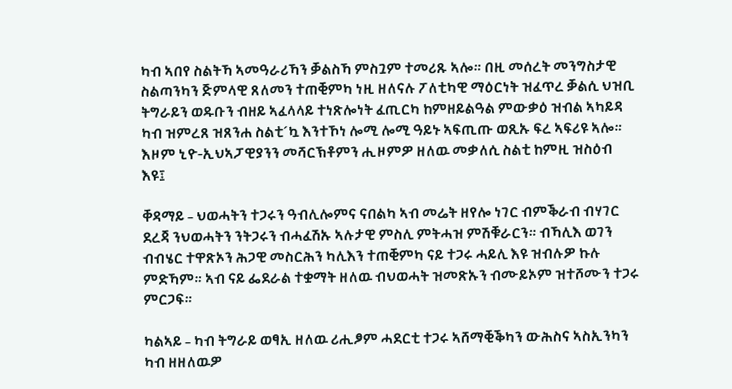ካብ ኣበየ ስልትኻ ኣመዓራሪኻን ቓልስኻ ምስጓም ተመሪጹ ኣሎ። በዚ መሰረት መንግስታዊ ስልጣንካን ጅምላዊ ጸለመን ተጠቒምካ ነዚ ዘለናሉ ፖለቲካዊ ማዕርነት ዝፈጥረ ቓልሲ ህዝቢ ትግራይን ወዱቡን ብዘይ ኣፈላላይ ተነጽሎነት ፈጢርካ ከምዘይልዓል ምውቃዕ ዝብል ኣካይዳ ካብ ዝምረጸ ዝጸንሐ ስልቲ´ኳ እንተኾነ ሎሚ ሎሚ ዓይኑ ኣፍጢጡ ወጺኡ ፍረ ኣፍሪዩ ኣሎ። እዞም ኒዮ-ኢህኣፓዊያንን መሻርኽቶምን ሒዞምዎ ዘለዉ መቃለሲ ስልቲ ከምዚ ዝስዕብ እዩ፤

ቐዳማይ – ህወሓትን ተጋሩን ዓብሊሎምና ናበልካ ኣብ መሬት ዘየሎ ነገር ብምቕራብ ብሃገር ደረጃ ንህወሓትን ንትጋሩን ብሓፈሽኡ ኣሉታዊ ምስሊ ምትሓዝ ምሽቑራርን። ብኻሊእ ወገን ብብሄር ተዋጽኦን ሕጋዊ መስርሕን ካሊእን ተጠቒምካ ናይ ተጋሩ ሓይሊ እዩ ዝብሉዎ ኩሉ ምድኻም። ኣብ ናይ ፌደራል ተቋማት ዘለዉ ብህወሓት ዝመጽኡን ብሙይኦም ዝተሾሙን ተጋሩ ምርጋፍ።

ካልኣይ – ካብ ትግራይ ወፃኢ ዘለዉ ሪሒፆም ሓደርቲ ተጋሩ ኣሸማቒቕካን ውሕስና ኣስኢንካን ካብ ዘዘለዉዎ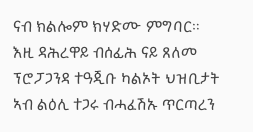ናብ ክልሎም ክሃድሙ ምግባር። እዚ ዳሕረዋይ ብሰፊሕ ናይ ጸለመ ፕሮፓጋንዳ ተዓጂቡ ካልኦት ህዝቢታት ኣብ ልዕሊ ተጋሩ ብሓፈሽኡ ጥርጣረን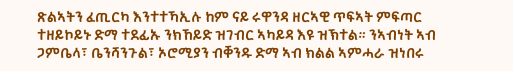ጽልኣትን ፈጢርካ እንተተኻኢሉ ከም ናይ ሩዋንዳ ዘርኣዊ ጥፍኣት ምፍጣር ተዘይኮይኑ ድማ ተደፊኡ ንክኸይድ ዝገብር ኣካይዳ እዩ ዝኽተል። ንኣብነት ኣብ ጋምቤላ፣ ቤንሻንጉል፣ ኦሮሚያን ብቐንዱ ድማ ኣብ ክልል ኣምሓራ ዝነበሩ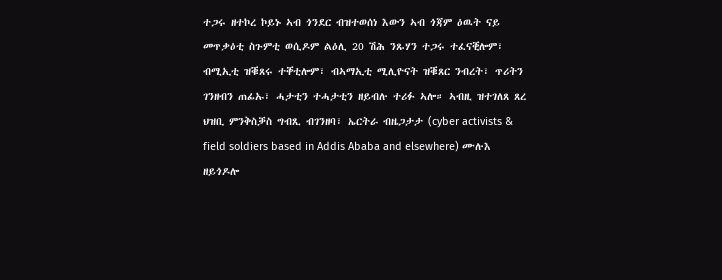ተጋሩ ዘተኮረ ኮይኑ ኣብ ጎንደር ብዝተወሰነ እውን ኣብ ጎጃም ዕዉት ናይ መጥቃዕቲ ስጉምቲ ወሲዶም ልዕሊ 20 ሽሕ ንጹሃን ተጋሩ ተፈናቒሎም፣ ብሚኢቲ ዝቑጸሩ ተቐቲሎም፣ ብኣማኢቲ ሚሊዮናት ዝቑጸር ንብረት፣ ጥሪትን ገንዘብን ጠፊኡ፣ ሓታቲን ተሓታቲን ዘይብሉ ተሪፉ ኣሎ። ኣብዚ ዝተገለጸ ጸረ ህዝቢ ምንቅስቓስ ግብጺ ብገንዘባ፣ ኤርትራ ብዜጋታታ (cyber activists & field soldiers based in Addis Ababa and elsewhere) ሙሉእ ዘይጎዶሎ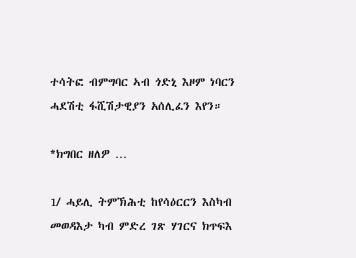ተሳትፎ ብምግባር ኣብ ጎድኒ እዞም ነባርን ሓደሽቲ ፋሺሽታዊያን አሰሊፈን እየን።

*ክግበር ዘለዎ …

1/ ሓይሊ ትምኽሕቲ ከየሳዕርርን እስካብ መወዳእታ ካብ ምድረ ገጽ ሃገርና ክጥፍእ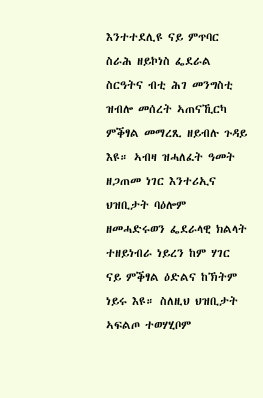እንተተደሊዩ ናይ ምጥባር ስራሕ ዘይኮነስ ፌደራል ስርዓትና ብቲ ሕገ መንግስቲ ዝብሎ መሰረት ኣጠናኺርካ ምቕፃል መማረጺ ዘይብሉ ጉዳይ እዩ። ኣብዛ ዝሓለፈት ዓመት ዘጋጠመ ነገር እንተሪኢና ህዝቢታት ባዕሎም ዘመሓድሩወን ፌደራላዊ ክልላት ተዘይነብራ ነይረን ከም ሃገር ናይ ምቕፃል ዕድልና ከኽትም ነይሩ እዩ። ስለዚህ ህዝቢታት ኣፍልጦ ተወሃሂቦም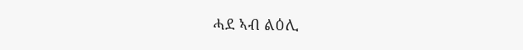ሓደ ኣብ ልዕሊ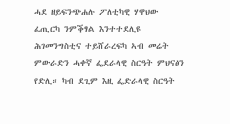ሓደ ዘይፍንጭሐሉ ፖለቲካዊ ሃዋህው ፈጢርካ ንምቕፃል እንተተደሊዩ ሕገመንግስቲና ተይሸራረፍካ ኣብ መሬት ምውራድን ሓቀኛ ፌደራላዊ ስርዓት ምህናፅን የድሊ። ካብ ደጊም እዚ ፌድራላዊ ስርዓት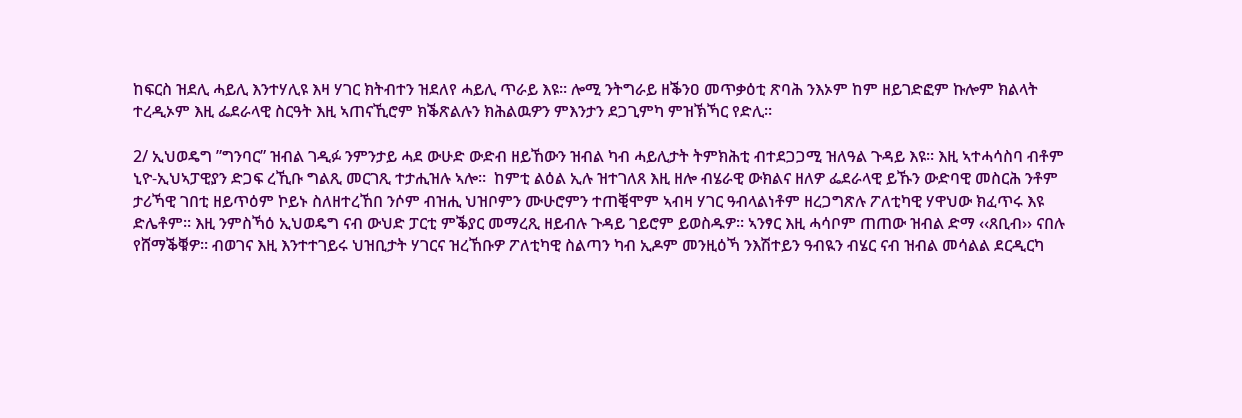ከፍርስ ዝደሊ ሓይሊ እንተሃሊዩ እዛ ሃገር ክትብተን ዝደለየ ሓይሊ ጥራይ እዩ። ሎሚ ንትግራይ ዘቕንዐ መጥቃዕቲ ጽባሕ ንእኦም ከም ዘይገድፎም ኩሎም ክልላት ተረዲኦም እዚ ፌደራላዊ ስርዓት እዚ ኣጠናኺሮም ክቕጽልሉን ክሕልዉዎን ምእንታን ደጋጊምካ ምዝኽኻር የድሊ።

2/ ኢህወዴግ ”ግንባር” ዝብል ገዲፉ ንምንታይ ሓደ ውሁድ ውድብ ዘይኸውን ዝብል ካብ ሓይሊታት ትምክሕቲ ብተደጋጋሚ ዝለዓል ጉዳይ እዩ። እዚ ኣተሓሳስባ ብቶም ኒዮ-ኢህኣፓዊያን ድጋፍ ረኺቡ ግልጺ መርገጺ ተታሒዝሉ ኣሎ።  ከምቲ ልዕል ኢሉ ዝተገለጸ እዚ ዘሎ ብሄራዊ ውክልና ዘለዎ ፌደራላዊ ይኹን ውድባዊ መስርሕ ንቶም ታሪኻዊ ገበቲ ዘይጥዕም ኮይኑ ስለዘተረኸበ ንሶም ብዝሒ ህዝቦምን ሙሁሮምን ተጠቒሞም ኣብዛ ሃገር ዓብላልነቶም ዘረጋግጽሉ ፖለቲካዊ ሃዋህው ክፈጥሩ እዩ ድሌቶም። እዚ ንምስኻዕ ኢህወዴግ ናብ ውህድ ፓርቲ ምቕያር መማረጺ ዘይብሉ ጉዳይ ገይሮም ይወስዱዎ። ኣንፃር እዚ ሓሳቦም ጠጠው ዝብል ድማ ‹‹ጸቢብ›› ናበሉ የሸማቕቑዎ። ብወገና እዚ እንተተገይሩ ህዝቢታት ሃገርና ዝረኸቡዎ ፖለቲካዊ ስልጣን ካብ ኢዶም መንዚዕኻ ንእሽተይን ዓብዪን ብሄር ናብ ዝብል መሳልል ደርዲርካ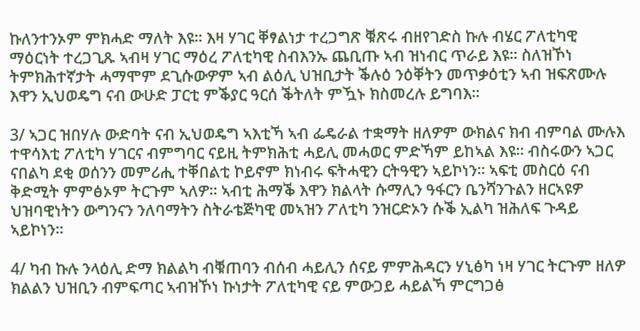ኩለንተንኦም ምክሓድ ማለት እዩ። እዛ ሃገር ቐፃልነታ ተረጋግጽ ቑጽሩ ብዘየገድስ ኩሉ ብሄር ፖለቲካዊ ማዕርነት ተረጋጊጹ ኣብዛ ሃገር ማዕረ ፖለቲካዊ ስብእንኡ ጨቢጡ ኣብ ዝነብር ጥራይ እዩ። ስለዝኾነ ትምክሕተኛታት ሓማሞም ደጊሱውዎም ኣብ ልዕሊ ህዝቢታት ቕሉዕ ንዕቐትን መጥቃዕቲን ኣብ ዝፍጽሙሉ እዋን ኢህወዴግ ናብ ውሁድ ፓርቲ ምቕያር ዓርሰ ቕትለት ምዃኑ ክስመረሉ ይግባእ።

3/ ኣጋር ዝበሃሉ ውድባት ናብ ኢህወዴግ ኣእቲኻ ኣብ ፌዴራል ተቋማት ዘለዎም ውክልና ክብ ብምባል ሙሉእ ተዋሳእቲ ፖለቲካ ሃገርና ብምግባር ናይዚ ትምክሕቲ ሓይሊ መሓወር ምድኻም ይከኣል እዩ። ብስሩውን ኣጋር ናበልካ ደቂ ወሰንን መምሪሒ ተቐበልቲ ኮይኖም ክነብሩ ፍትሓዊን ርትዓዊን ኣይኮነን። ኣፍቲ መስርዕ ናብ ቅድሚት ምምፅኦም ትርጉም ኣለዎ። ኣብቲ ሕማቕ እዋን ክልላት ሱማሊን ዓፋርን ቤንሻንጉልን ዘርኣዩዎ ህዝባዊነትን ውግንናን ንለባማትን ስትራቴጅካዊ መኣዝን ፖለቲካ ንዝርድኦን ሱቕ ኢልካ ዝሕለፍ ጉዳይ ኣይኮነን።

4/ ካብ ኩሉ ንላዕሊ ድማ ክልልካ ብቑጠባን ብሰብ ሓይሊን ሰናይ ምምሕዳርን ሃኒፅካ ነዛ ሃገር ትርጉም ዘለዎ ክልልን ህዝቢን ብምፍጣር ኣብዝኾነ ኩነታት ፖለቲካዊ ናይ ምውጋይ ሓይልኻ ምርግጋፅ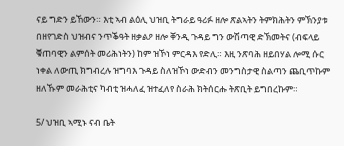ናይ ግድን ይኸውን። እቲ ኣብ ልዕሊ ህዝቢ ትግራይ ዓሪፉ ዘሎ ጽልኣትን ትምክሕትን ምኽንያቱ በዘየገድስ ህዝብና ንጥቕዓት ዘቃልዖ ዘሎ ቐንዲ ጉዳይ ግን ውሽጣዊ ድኽመትና (ብፍላይ ቑጠባዊን ልምሰት መሪሕነትን) ከም ዝኾነ ምርዳእ የድሊ። እዚ ንጽባሕ ዘይበሃል ሎሚ ሱር ነቀል ለውጢ ክግብረሉ ዝግባእ ጉዳይ ስለዝኾነ ውድብን መንግስታዊ ስልጣን ጨቢጥኩም ዘለኹም መራሕቲና ካብቲ ዝሓለፈ ዝተፈለየ ስራሕ ክትሰርሑ ትጽቢት ይግበረኩም።

5/ ህዝቢ ኣሚኑ ናብ ቤት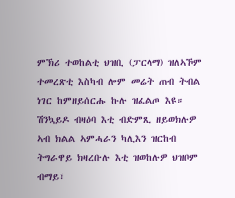ምኽሪ ተወከልቲ ህዝቢ (ፓርላማ) ዝለኣኾም ተመረጽቲ እስካብ ሎም መሬት ጠብ ትብል ነገር ከምዘይሰርሑ ኩሉ ዝፈልጦ እዩ። ሽንኳይዶ ብዛዕባ እቲ ብድምጺ ዘይወክሉዎ ኣብ ክልል ኣምሓራን ካሊእን ዝርከብ ትግራዋይ ክዛረቡሉ እቲ ዝወከሉዎ ህዝቦም ብማይ፣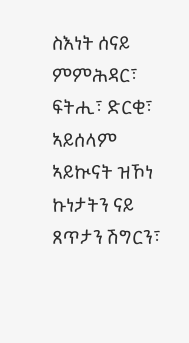ስእነት ሰናይ ምምሕዳር፣ ፍትሒ፣ ድርቂ፣ ኣይሰላም ኣይኲናት ዝኾነ ኩነታትን ናይ ጸጥታን ሽግርን፣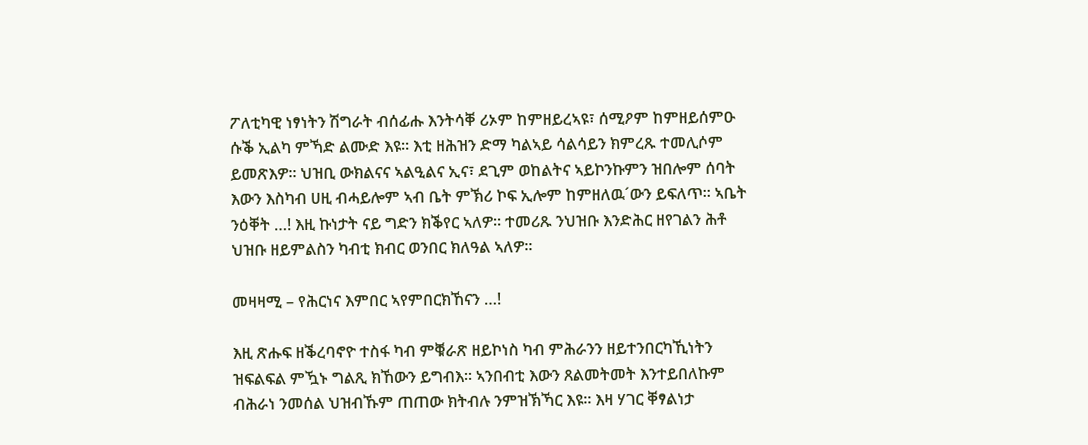ፖለቲካዊ ነፃነትን ሽግራት ብሰፊሑ እንትሳቐ ሪኦም ከምዘይረኣዩ፣ ሰሚዖም ከምዘይሰምዑ ሱቕ ኢልካ ምኻድ ልሙድ እዩ። እቲ ዘሕዝን ድማ ካልኣይ ሳልሳይን ክምረጹ ተመሊሶም ይመጽእዎ። ህዝቢ ውክልናና ኣልዒልና ኢና፣ ደጊም ወከልትና ኣይኮንኩምን ዝበሎም ሰባት እውን እስካብ ሀዚ ብሓይሎም ኣብ ቤት ምኽሪ ኮፍ ኢሎም ከምዘለዉ´ውን ይፍለጥ። ኣቤት ንዕቐት …! እዚ ኩነታት ናይ ግድን ክቕየር ኣለዎ። ተመሪጹ ንህዝቡ እንድሕር ዘየገልን ሕቶ ህዝቡ ዘይምልስን ካብቲ ክብር ወንበር ክለዓል ኣለዎ።

መዛዛሚ – የሕርነና እምበር ኣየምበርክኸናን …!

እዚ ጽሑፍ ዘቕረባኖዮ ተስፋ ካብ ምቑራጽ ዘይኮነስ ካብ ምሕራንን ዘይተንበርካኺነትን ዝፍልፍል ምዃኑ ግልጺ ክኸውን ይግብእ። ኣንበብቲ እውን ጸልመትመት እንተይበለኩም ብሕራነ ንመሰል ህዝብኹም ጠጠው ክትብሉ ንምዝኽኻር እዩ። እዛ ሃገር ቐፃልነታ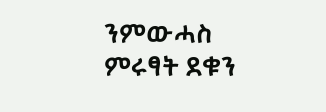ንምውሓስ ምሩፃት ደቁን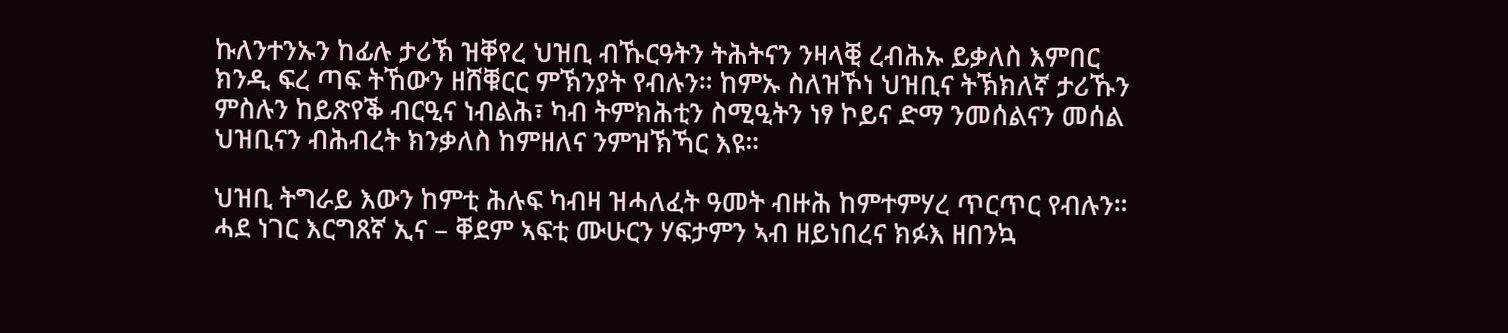ኩለንተንኡን ከፊሉ ታሪኽ ዝቐየረ ህዝቢ ብኹርዓትን ትሕትናን ንዛላቒ ረብሕኡ ይቃለስ እምበር ክንዲ ፍረ ጣፍ ትኸውን ዘሸቑርር ምኽንያት የብሉን። ከምኡ ስለዝኾነ ህዝቢና ትኽክለኛ ታሪኹን ምስሉን ከይጽየቕ ብርዒና ነብልሕ፣ ካብ ትምክሕቲን ስሚዒትን ነፃ ኮይና ድማ ንመሰልናን መሰል ህዝቢናን ብሕብረት ክንቃለስ ከምዘለና ንምዝኽኻር እዩ።

ህዝቢ ትግራይ እውን ከምቲ ሕሉፍ ካብዛ ዝሓለፈት ዓመት ብዙሕ ከምተምሃረ ጥርጥር የብሉን። ሓደ ነገር እርግጸኛ ኢና – ቐደም ኣፍቲ ሙሁርን ሃፍታምን ኣብ ዘይነበረና ክፉእ ዘበንኳ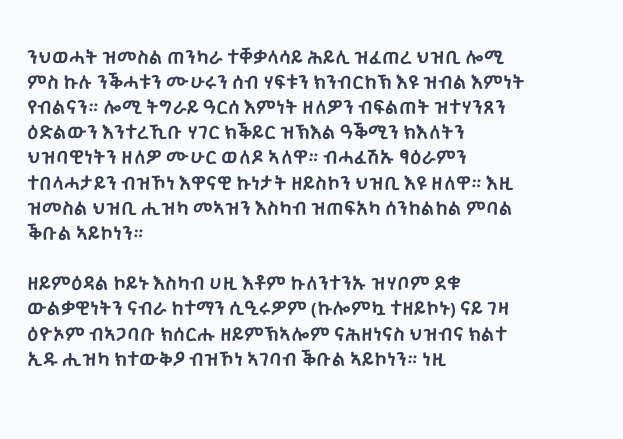ንህወሓት ዝመስል ጠንካራ ተቐቃላሳይ ሕይሊ ዝፈጠረ ህዝቢ ሎሚ ምስ ኩሉ ንቕሓቱን ሙሁሩን ሰብ ሃፍቱን ክንብርከኽ እዩ ዝብል እምነት የብልናን። ሎሚ ትግራይ ዓርሰ እምነት ዘለዎን ብፍልጠት ዝተሃንጸን ዕድልውን እንተረኺቡ ሃገር ክቕይር ዝኽእል ዓቕሚን ክእለትን ህዝባዊነትን ዘለዎ ሙሁር ወለዶ ኣለዋ። ብሓፈሽኡ ፃዕራምን ተበላሓታይን ብዝኾነ እዋናዊ ኩነታት ዘይስኮን ህዝቢ እዩ ዘለዋ። እዚ ዝመስል ህዝቢ ሒዝካ መኣዝን እስካብ ዝጠፍአካ ሰንከልከል ምባል ቕቡል ኣይኮነን።

ዘይምዕዳል ኮይኑ እስካብ ሀዚ እቶም ኩለንተንኡ ዝሃቦም ደቁ ውልቃዊነትን ናብራ ከተማን ሲዒሩዎም (ኩሎምኳ ተዘይኮኑ) ናይ ገዛ ዕዮኦም ብኣጋባቡ ክሰርሑ ዘይምኽኣሎም ናሕዘነናስ ህዝብና ክልተ ኢዱ ሒዝካ ክተውቅዖ ብዝኾነ ኣገባብ ቕቡል ኣይኮነን። ነዚ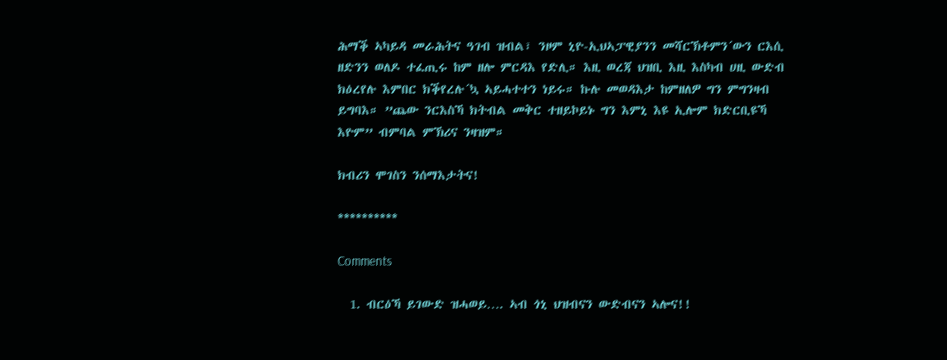ሕማቕ ኣካይዳ መራሕትና ዓገብ ዝብል፣ ንዞም ኒዮ-ኢህኣፓዊያንን መሻርኽቶምን´ውን ርእሲ ዘድንን ወለዶ ተፈጢሩ ከም ዘሎ ምርዳእ የድሊ። እዚ ወረጃ ህዝቢ እዚ እስካብ ሀዚ ውድብ ክዕረየሉ እምበር ክቕየረሉ´ኳ ኣይሓተተን ነይሩ። ኩሉ መወዳእታ ከምዘለዎ ግን ምግንዛብ ይግባእ። ”ጨው ንርእስኻ ክትብል መቅር ተዘይኮይኑ ግን እምኒ እዩ ኢሎም ክድርቢዩኻ እዮም” ብምባል ምኽሪና ንዛዝም።

ክብሪን ሞገስን ንሰማእታትና!

**********

Comments

  1. ብርዕኻ ይገውድ ዝሓወይ…. ኣብ ጎኒ ህዝብናን ውድብናን ኣሎና!!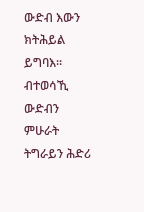ውድብ እውን ክትሕይል ይግባእ። ብተወሳኺ ውድብን ምሁራት ትግራይን ሕድሪ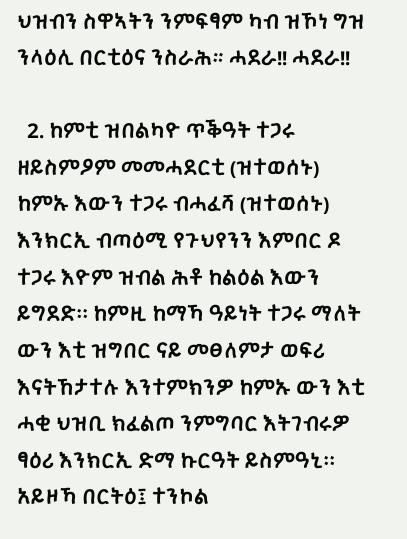ህዝብን ስዋኣትን ንምፍፃም ካብ ዝኾነ ግዝ ንላዕሊ በርቲዕና ንስራሕ። ሓደራ!! ሓደራ!!

  2. ከምቲ ዝበልካዮ ጥቕዓት ተጋሩ ዘይስምዖም መመሓደርቲ (ዝተወሰኑ) ከምኡ እውን ተጋሩ ብሓፈሻ (ዝተወሰኑ) እንክርኢ ብጣዕሚ የጉህየንን እምበር ዶ ተጋሩ እዮም ዝብል ሕቶ ከልዕል እውን ይግደድ፡፡ ከምዚ ከማኻ ዓይነት ተጋሩ ማለት ውን እቲ ዝግበር ናይ መፀለምታ ወፍሪ እናትኸታተሉ እንተምክንዎ ከምኡ ውን እቲ ሓቂ ህዝቢ ክፈልጦ ንምግባር እትገብሩዎ ፃዕሪ እንክርኢ ድማ ኩርዓት ይስምዓኒ፡፡ አይዞኻ በርትዕ፤ ተንኮል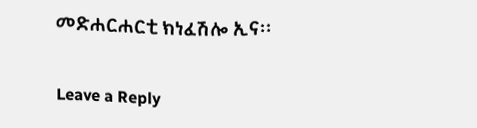መድሐርሐርቲ ክነፈሽሎ ኢና፡፡

Leave a Reply